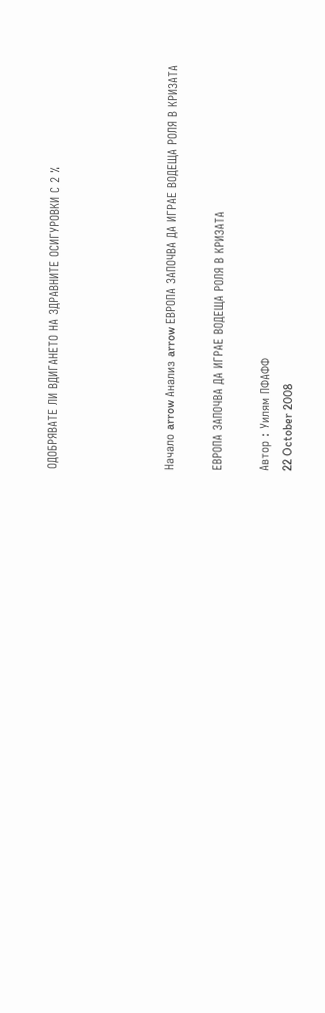ОДОБРЯВАТЕ ЛИ ВДИГАНЕТО НА ЗДРАВНИТЕ ОСИГУРОВКИ С 2 %




Начало arrow Анализ arrow ЕВРОПА ЗАПОЧВА ДА ИГРАЕ ВОДЕЩА РОЛЯ В КРИЗАТА

ЕВРОПА ЗАПОЧВА ДА ИГРАЕ ВОДЕЩА РОЛЯ В КРИЗАТА

Автор : Уилям ПФАФФ
22 October 2008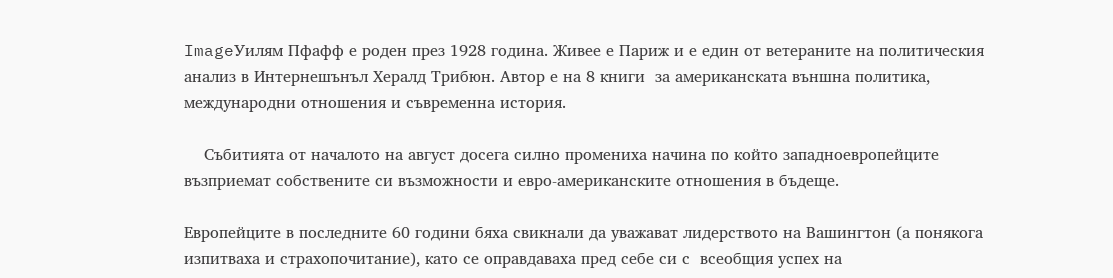ImageУилям Пфафф е роден през 1928 година. Живее е Париж и е един от ветераните на политическия анализ в Интернешънъл Хералд Трибюн. Автор е на 8 книги  за американската външна политика, международни отношения и съвременна история.

    Събитията от началото на август досега силно промениха начина по който западноевропейците  възприемат собствените си възможности и евро-американските отношения в бъдеще.

Европейците в последните 60 години бяха свикнали да уважават лидерството на Вашингтон (а понякога изпитваха и страхопочитание), като се оправдаваха пред себе си с  всеобщия успех на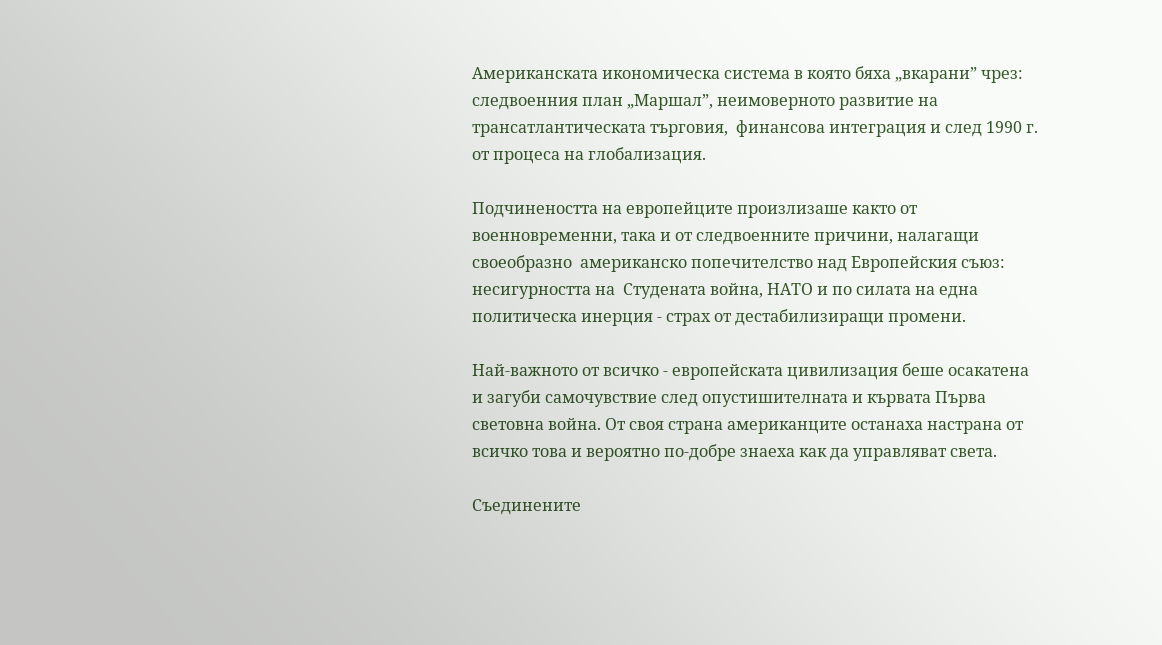Американската икономическа система в която бяха „вкарани” чрез:  следвоенния план „Маршал”, неимоверното развитие на трансатлантическата търговия,  финансова интеграция и след 1990 г. от процеса на глобализация.

Подчинеността на европейците произлизаше както от военновременни, така и от следвоенните причини, налагащи своеобразно  американско попечителство над Европейския съюз:  несигурността на  Студената война, НАТО и по силата на една политическа инерция - страх от дестабилизиращи промени.

Най-важното от всичко - европейската цивилизация беше осакатена и загуби самочувствие след опустишителната и кървата Първа световна война. От своя страна американците останаха настрана от всичко това и вероятно по-добре знаеха как да управляват света.

Съединените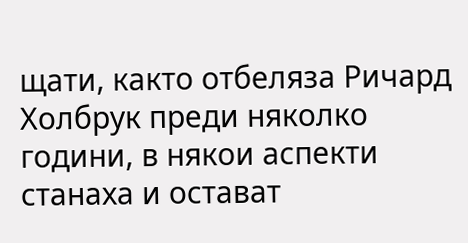щати, както отбеляза Ричард Холбрук преди няколко години, в някои аспекти станаха и остават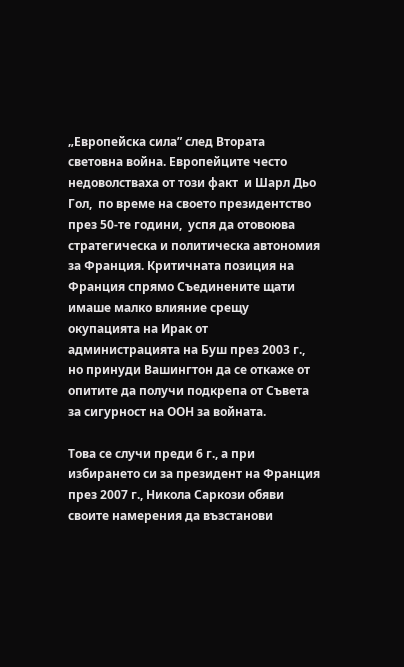„Европейска сила” след Втората световна война. Европейците често недоволстваха от този факт  и Шарл Дьо Гол,  по време на своето президентство през 50-те години,  успя да отовоюва стратегическа и политическа автономия за Франция. Критичната позиция на Франция спрямо Съединените щати имаше малко влияние срещу окупацията на Ирак от администрацията на Буш през 2003 г., но принуди Вашингтон да се откаже от опитите да получи подкрепа от Съвета за сигурност на ООН за войната.

Това се случи преди 6 г., а при избирането си за президент на Франция през 2007 г., Никола Саркози обяви своите намерения да възстанови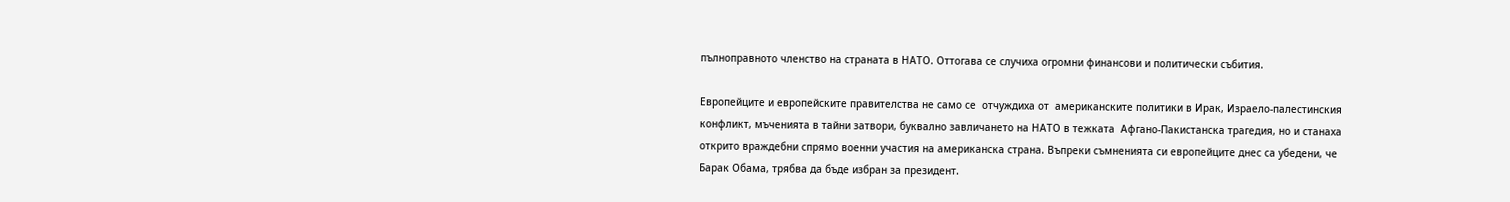пълноправното членство на страната в НАТО. Оттогава се случиха огромни финансови и политически събития.

Европейците и европейските правителства не само се  отчуждиха от  американските политики в Ирак, Израело-палестинския конфликт, мъченията в тайни затвори, буквално завличането на НАТО в тежката  Афгано-Пакистанска трагедия, но и станаха открито враждебни спрямо военни участия на американска страна. Въпреки съмненията си европейците днес са убедени, че Барак Обама, трябва да бъде избран за президент.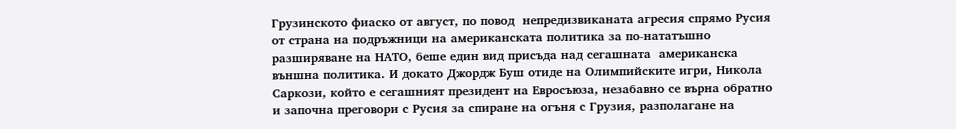Грузинското фиаско от август, по повод  непредизвиканата агресия спрямо Русия от страна на подръжници на американската политика за по-нататъшно разширяване на НАТО, беше един вид присъда над сегашната  американска външна политика. И докато Джордж Буш отиде на Олимпийските игри, Никола Саркози, който е сегашният президент на Евросъюза, незабавно се върна обратно и започна преговори с Русия за спиране на огъня с Грузия, разполагане на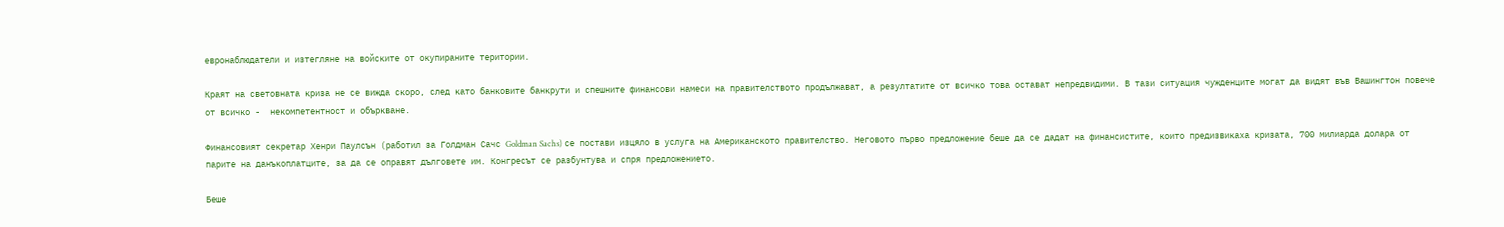евронаблюдатели и изтегляне на войските от окупираните територии.

Краят на световната криза не се вижда скоро, след като банковите банкрути и спешните финансови намеси на правителството продължават, а резултатите от всичко това остават непредвидими. В тази ситуация чужденците могат да видят във Вашингтон повече от всичко -  некомпетентност и объркване.

Финансовият секретар Хенри Паулсън (работил за Голдман Сачс Goldman Sachs) се постави изцяло в услуга на Американското правителство. Неговото първо предложение беше да се дадат на финансистите, които предизвикаха кризата, 700 милиарда долара от парите на данъкоплатците, за да се оправят дълговете им. Конгресът се разбунтува и спря предложението.

Беше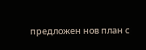предложен нов план с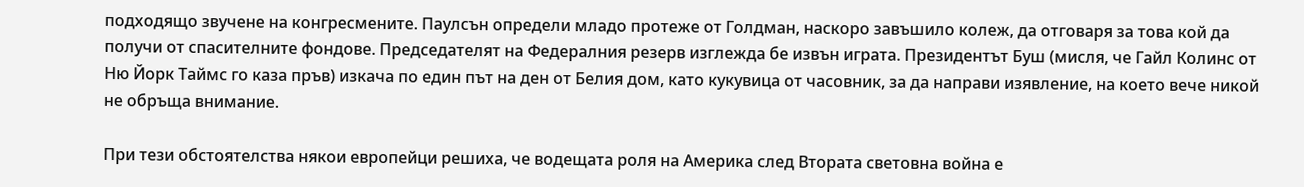подходящо звучене на конгресмените. Паулсън определи младо протеже от Голдман, наскоро завъшило колеж, да отговаря за това кой да получи от спасителните фондове. Председателят на Федералния резерв изглежда бе извън играта. Президентът Буш (мисля, че Гайл Колинс от Ню Йорк Таймс го каза пръв) изкача по един път на ден от Белия дом, като кукувица от часовник, за да направи изявление, на което вече никой не обръща внимание.

При тези обстоятелства някои европейци решиха, че водещата роля на Америка след Втората световна война е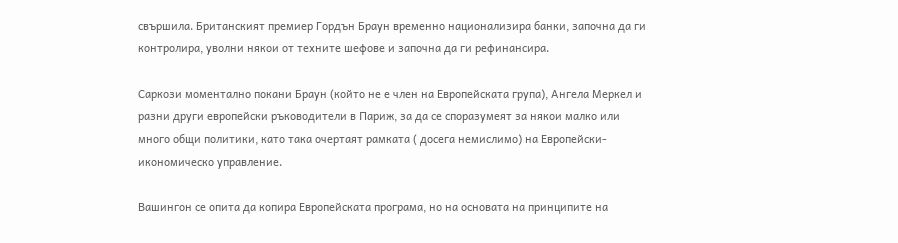свършила. Британският премиер Гордън Браун временно национализира банки, започна да ги контролира, уволни някои от техните шефове и започна да ги рефинансира.

Саркози моментално покани Браун (който не е член на Европейската група), Ангела Меркел и разни други европейски ръководители в Париж, за да се споразумеят за някои малко или много общи политики, като така очертаят рамката ( досега немислимо) на Европейски-икономическо управление.

Вашингон се опита да копира Европейската програма, но на основата на принципите на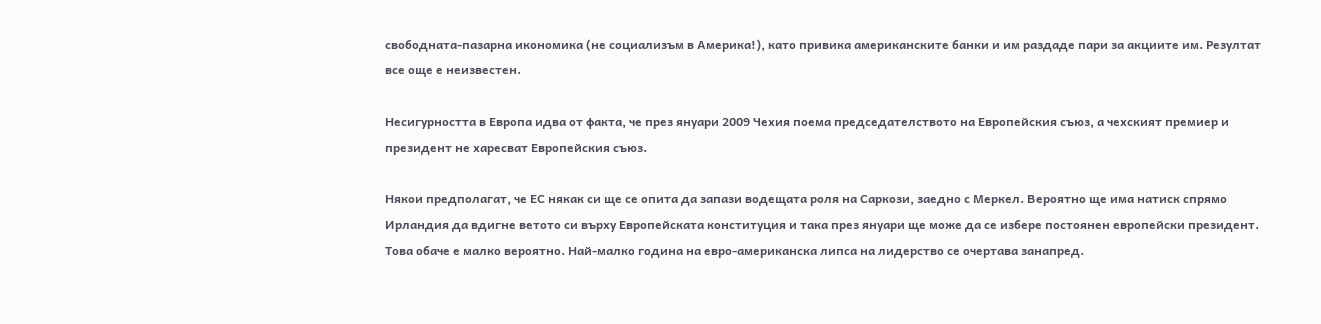свободната-пазарна икономика (не социализъм в Америка!), като привика американските банки и им раздаде пари за акциите им. Резултат  все още е неизвестен.

Несигурността в Европа идва от факта, че през януари 2009 Чехия поема председателството на Европейския съюз, а чехският премиер и президент не харесват Европейския съюз.

Някои предполагат, че ЕС някак си ще се опита да запази водещата роля на Саркози, заедно с Меркел. Вероятно ще има натиск спрямо Ирландия да вдигне ветото си върху Европейската конституция и така през януари ще може да се избере постоянен европейски президент. Това обаче е малко вероятно. Най-малко година на евро-американска липса на лидерство се очертава занапред.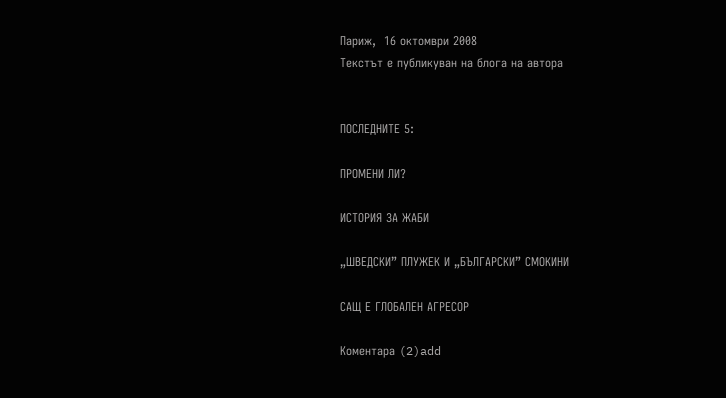Париж,  16 октомври 2008
Текстът е публикуван на блога на автора


ПОСЛЕДНИТЕ 5:

ПРОМЕНИ ЛИ?

ИСТОРИЯ ЗА ЖАБИ

„ШВЕДСКИ” ПЛУЖЕК И „БЪЛГАРСКИ” СМОКИНИ

САЩ Е ГЛОБАЛЕН АГРЕСОР

Коментара (2)add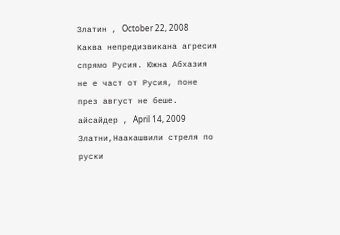Златин , October 22, 2008
Каква непредизвикана агресия спрямо Русия. Южна Абхазия не е част от Русия, поне през август не беше.
айсайдер , April 14, 2009
Златни,Наакашвили стреля по руски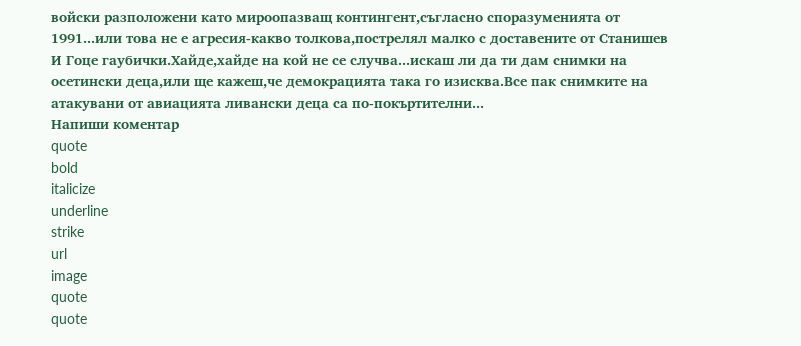войски разположени като мироопазващ контингент,съгласно споразуменията от 1991...или това не е агресия-какво толкова,пострелял малко с доставените от Станишев И Гоце гаубички.Хайде,хайде на кой не се случва...искаш ли да ти дам снимки на осетински деца,или ще кажеш,че демокрацията така го изисква.Все пак снимките на атакувани от авиацията ливански деца са по-покъртителни...
Напиши коментар
quote
bold
italicize
underline
strike
url
image
quote
quote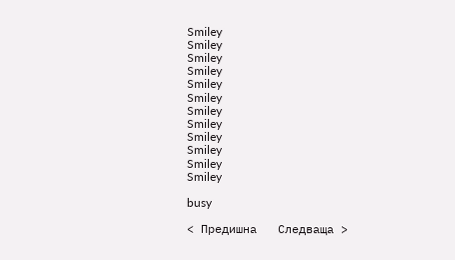Smiley
Smiley
Smiley
Smiley
Smiley
Smiley
Smiley
Smiley
Smiley
Smiley
Smiley
Smiley

busy

< Предишна   Следваща >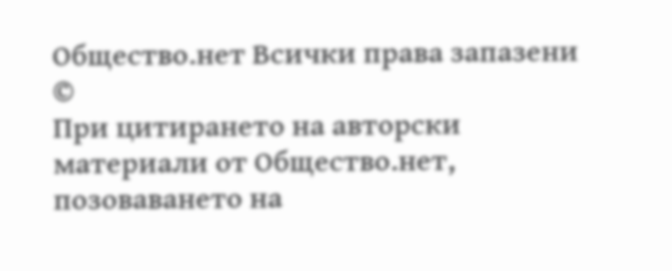Общество.нет Всички права запазени ©
При цитирането на авторски материали от Общество.нет, позоваването на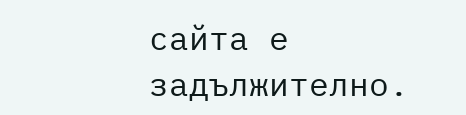сайта е задължително.